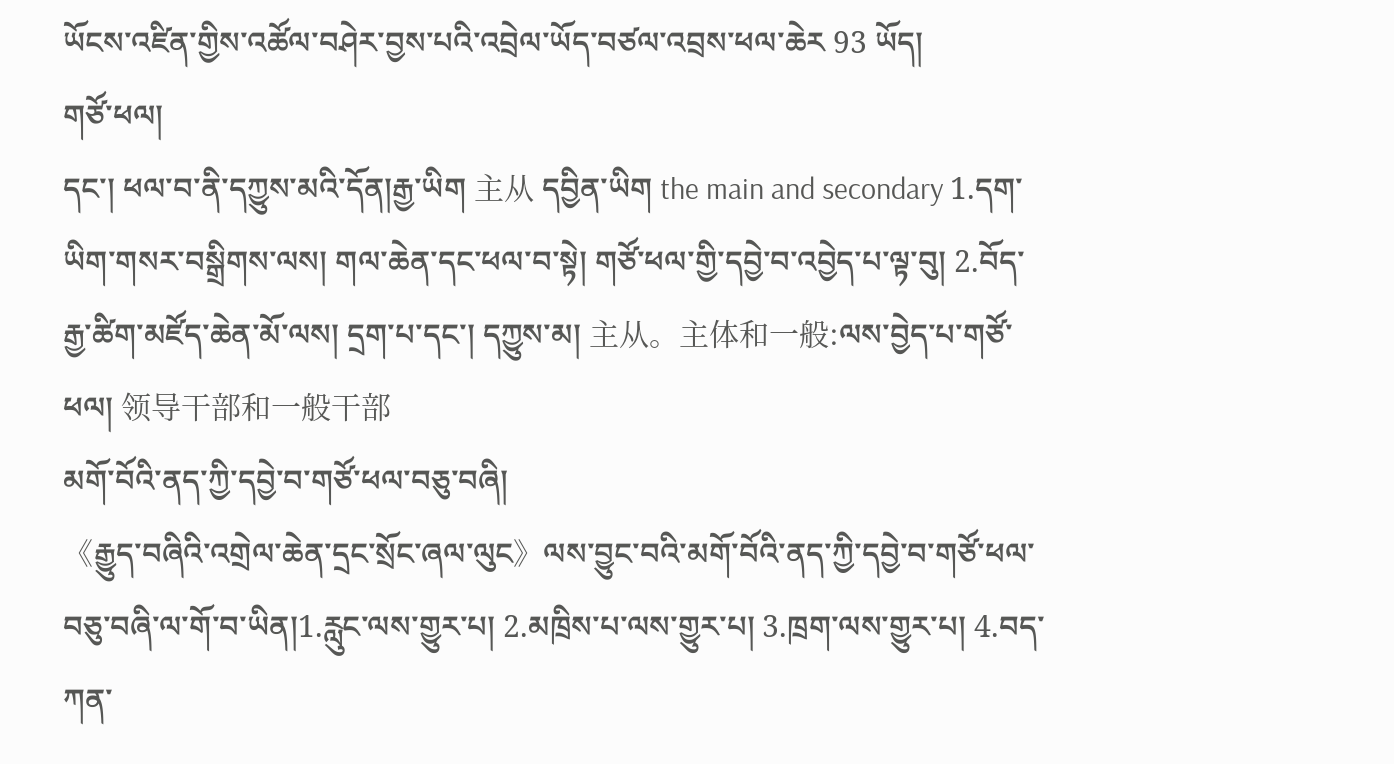ཡོངས་འཛིན་གྱིས་འཚོལ་བཤེར་བྱས་པའི་འབྲེལ་ཡོད་བཙལ་འབྲས་ཕལ་ཆེར 93 ཡོད།
གཙོ་ཕལ།
དང་། ཕལ་བ་ནི་དཀྱུས་མའི་དོན།རྒྱ་ཡིག 主从 དབྱིན་ཡིག the main and secondary 1.དག་ཡིག་གསར་བསྒྲིགས་ལས། གལ་ཆེན་དང་ཕལ་བ་སྟེ། གཙོ་ཕལ་གྱི་དབྱེ་བ་འབྱེད་པ་ལྟ་བུ། 2.བོད་རྒྱ་ཚིག་མཛོད་ཆེན་མོ་ལས། དྲག་པ་དང་། དཀྱུས་མ། 主从。主体和一般:ལས་བྱེད་པ་གཙོ་ཕལ། 领导干部和一般干部
མགོ་བོའི་ནད་ཀྱི་དབྱེ་བ་གཙོ་ཕལ་བཅུ་བཞི།
《རྒྱུད་བཞིའི་འགྲེལ་ཆེན་དྲང་སྲོང་ཞལ་ལུང》ལས་བྱུང་བའི་མགོ་བོའི་ནད་ཀྱི་དབྱེ་བ་གཙོ་ཕལ་བཅུ་བཞི་ལ་གོ་བ་ཡིན།1.རླུང་ལས་གྱུར་པ། 2.མཁྲིས་པ་ལས་གྱུར་པ། 3.ཁྲག་ལས་གྱུར་པ། 4.བད་ཀན་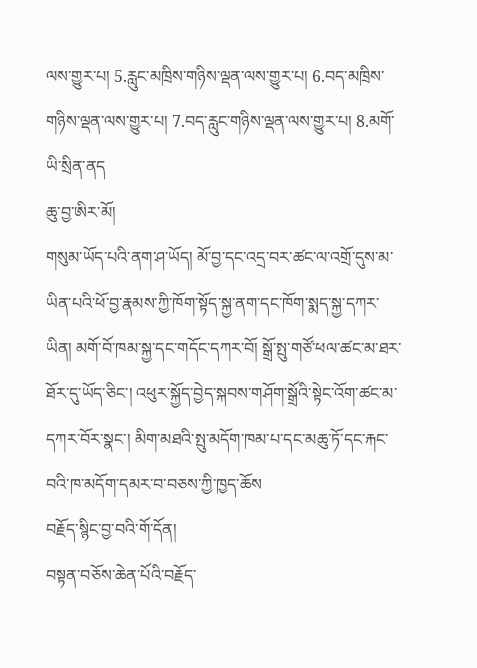ལས་གྱུར་པ། 5.རླུང་མཁྲིས་གཉིས་ལྡན་ལས་གྱུར་པ། 6.བད་མཁྲིས་གཉིས་ལྡན་ལས་གྱུར་པ། 7.བད་རླུང་གཉིས་ལྡན་ལས་གྱུར་པ། 8.མགོ་ཡི་སྲིན་ནད
ཆུ་བྱ་ཨིར་མོ།
གསུམ་ཡོད་པའི་ནག་ཤ་ཡོད། མོ་བྱ་དང་འདྲ་བར་ཚང་ལ་འགྲོ་དུས་མ་ཡིན་པའི་ཕོ་བྱ་རྣམས་ཀྱི་ཁོག་སྟོད་སྐྱ་ནག་དང་ཁོག་སྨད་སྐྱ་དཀར་ཡིན། མགོ་བོ་ཁམ་སྐྱ་དང་གདོང་དཀར་བོ། སྒྲོ་སྤུ་གཙོ་ཕལ་ཚང་མ་ཐར་ཐོར་དུ་ཡོད་ཅིང་། འཕུར་སྐྱོད་བྱེད་སྐབས་གཤོག་སྒྲོའི་སྟེང་འོག་ཚང་མ་དཀར་བོར་སྣང་། མིག་མཐའི་སྤུ་མདོག་ཁམ་པ་དང་མཆུ་ཏོ་དང་རྐང་བའི་ཁ་མདོག་དམར་བ་བཅས་ཀྱི་ཁྱད་ཆོས
བརྗོད་སྙིང་བྱ་བའི་གོ་དོན།
བསྟན་བཅོས་ཆེན་པོའི་བརྗོད་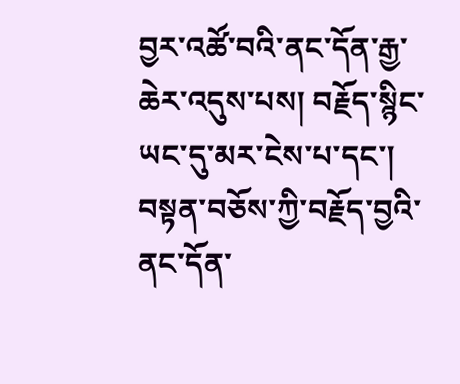བྱར་འཚོ་བའི་ནང་དོན་རྒྱ་ཆེར་འདུས་པས། བརྗོད་སྙིང་ཡང་དུ་མར་ངེས་པ་དང་། བསྟན་བཅོས་ཀྱི་བརྗོད་བྱའི་ནང་དོན་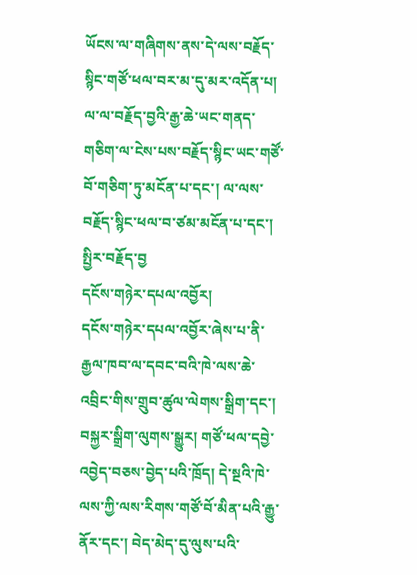ཡོངས་ལ་གཞིགས་ནས་དེ་ལས་བརྗོད་སྙིང་གཙོ་ཕལ་བར་མ་དུ་མར་འདོན་པ། ལ་ལ་བརྗོད་བྱའི་རྒྱ་ཆེ་ཡང་གནད་གཅིག་ལ་ངེས་པས་བརྗོད་སྙིང་ཡང་གཙོ་བོ་གཅིག་ཏུ་མངོན་པ་དང་། ལ་ལས་བརྗོད་སྙིང་ཕལ་བ་ཙམ་མངོན་པ་དང་། སྤྱིར་བརྗོད་བྱ
དངོས་གཉེར་དཔལ་འབྱོར།
དངོས་གཉེར་དཔལ་འབྱོར་ཞེས་པ་ནི་རྒྱལ་ཁབ་ལ་དབང་བའི་ཁེ་ལས་ཆེ་འབྲིང་གིས་གྲུབ་ཚུལ་ལེགས་སྒྲིག་དང་། བསྐྱར་སྒྲིག་ལུགས་སྒྱུར། གཙོ་ཕལ་དབྱེ་འབྱེད་བཅས་བྱེད་པའི་ཁྲོད། དེ་སྔའི་ཁེ་ལས་ཀྱི་ལས་རིགས་གཙོ་བོ་མིན་པའི་རྒྱུ་ནོར་དང་། བེད་མེད་དུ་ལུས་པའི་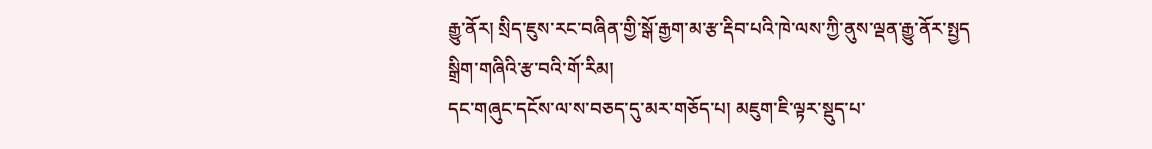རྒྱུ་ནོར། སྲིད་ཇུས་རང་བཞིན་གྱི་སྒོ་རྒྱག་མ་རྩ་རྡིབ་པའི་ཁེ་ལས་ཀྱི་ནུས་ལྡན་རྒྱུ་ནོར་སྤྱད
སྒྲིག་གཞིའི་རྩ་བའི་གོ་རིམ།
དང་གཞུང་དངོས་ལ་ས་བཅད་དུ་མར་གཅོད་པ། མཇུག་ཇི་ལྟར་སྡུད་པ་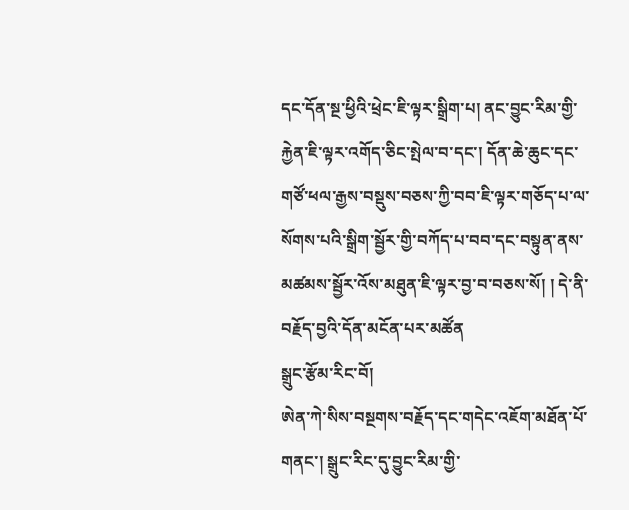དང་དོན་སྔ་ཕྱིའི་ཕྲེང་ཇི་ལྟར་སྒྲིག་པ། ནང་བྱུང་རིམ་གྱི་རྐྱེན་ཇི་ལྟར་འགོད་ཅིང་སྤེལ་བ་དང་། དོན་ཆེ་ཆུང་དང་གཙོ་ཕལ་རྒྱས་བསྡུས་བཅས་ཀྱི་བབ་ཇི་ལྟར་གཅོད་པ་ལ་སོགས་པའི་སྒྲིག་སྦྱོར་གྱི་བཀོད་པ་བབ་དང་བསྟུན་ནས་མཚམས་སྦྱོར་འོས་མཐུན་ཇི་ལྟར་བྱ་བ་བཅས་སོ། ། དེ་ནི་བརྗོད་བྱའི་དོན་མངོན་པར་མཚོན
སྒྲུང་རྩོམ་རིང་བོ།
ཨེན་ཀེ་སིས་བསྔགས་བརྗོད་དང་གདེང་འཇོག་མཐོན་པོ་གནང་། སྒྲུང་རིང་དུ་བྱུང་རིམ་གྱི་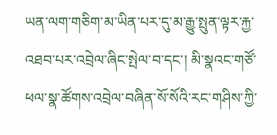ཡན་ལག་གཅིག་མ་ཡིན་པར་དུ་མ་རྒྱུ་སྤུན་ལྟར་རྐྱ་འཐབ་པར་འབྲེལ་ཞིང་སྤེལ་བ་དང་། མི་སྣའང་གཙོ་ཕལ་སྣ་ཚོགས་འབྲེལ་བཞིན་སོ་སོའི་རང་གཤིས་ཀྱི་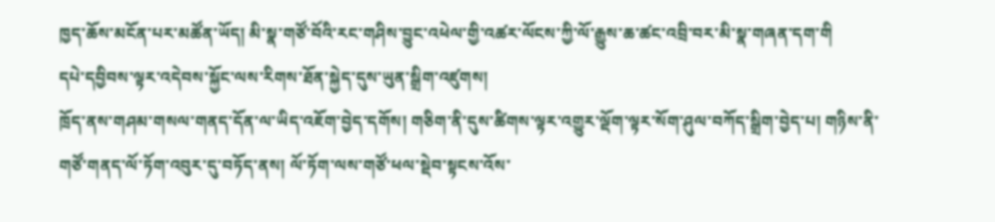ཁྱད་ཆོས་མངོན་པར་མཚོན་ཡོད། མི་སྣ་གཙོ་བོའི་རང་གཤིས་བྱུང་འཕེལ་གྱི་འཚར་ལོངས་ཀྱི་ལོ་རྒྱུས་ཆ་ཚང་འབྲི་བར་མི་སྣ་གཞན་དག་གི
དཔེ་དབྱིབས་ལྟར་འདེབས་སྐྱོང་ལས་རིགས་ཐོན་སྐྱེད་དུས་ཡུན་སྒྲིག་འཛུགས།
ཁྲོད་ནས་གཤམ་གསལ་གནད་དོན་ལ་ཡིད་འཇོག་བྱེད་དགོས། གཅིག་ནི་དུས་ཚིགས་ལྟར་འགྱུར་ལྡོག་ལྟར་སོག་ཤུལ་བཀོད་སྒྲིག་བྱེད་པ། གཉིས་ནི་གཙོ་གནད་ལོ་ཏོག་འབུར་དུ་བཏོད་ནས། ལོ་ཏོག་ལས་གཙོ་ཕལ་སྡེབ་སྟངས་འོས་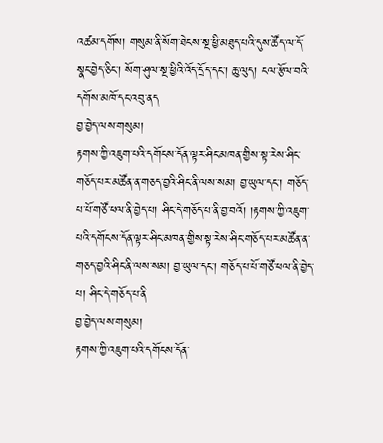འཚམ་དགོས། གསུམ་ནི་སོག་ཐེངས་སྔ་ཕྱི་མཐུད་པའི་དུས་ཚོད་ལ་དོ་སྣང་བྱེད་ཅིང་། སོག་ཤུལ་སྔ་ཕྱིའི་འོད་དྲོད་དང་། ཆུ་ལུད། ངལ་རྩོལ་བའི་དགོས་མཁོ་དང་འབུ་ནད
བྱ་བྱེད་ལས་གསུམ།
རྟགས་ཀྱི་འཇུག་པའི་དགོངས་དོན་ལྟར་ཤིང་མཁན་གྱིས་སྟ་རེས་ཤིང་གཅོད་པར་མཚོན་ན་གཅད་བྱའི་ཤིང་ནི་ལས་སམ། བྱ་ཡུལ་དང་། གཅོད་པ་པོ་གཙོ་ཕལ་ནི་བྱེད་པ། ཤིང་དེ་གཅོད་པ་ནི་བྱ་བའོ། །རྟགས་ཀྱི་འཇུག་པའི་དགོངས་དོན་ལྟར་ཤིང་མཁན་གྱིས་སྟ་རེས་ཤིང་གཅོད་པར་མཚོན་ན་གཅད་བྱའི་ཤིང་ནི་ལས་སམ། བྱ་ཡུལ་དང་། གཅོད་པ་པོ་གཙོ་ཕལ་ནི་བྱེད་པ། ཤིང་དེ་གཅོད་པ་ནི
བྱ་བྱེད་ལས་གསུམ།
རྟགས་ཀྱི་འཇུག་པའི་དགོངས་དོན་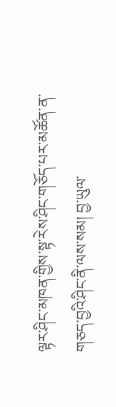ལྟར་ཤིང་མཁན་གྱིས་སྟ་རེས་ཤིང་གཅོད་པར་མཚོན་ན་གཅད་བྱའི་ཤིང་ནི་ལས་སམ། བྱ་ཡུལ་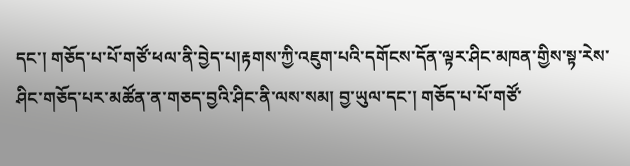དང་། གཅོད་པ་པོ་གཙོ་ཕལ་ནི་བྱེད་པ།རྟགས་ཀྱི་འཇུག་པའི་དགོངས་དོན་ལྟར་ཤིང་མཁན་གྱིས་སྟ་རེས་ཤིང་གཅོད་པར་མཚོན་ན་གཅད་བྱའི་ཤིང་ནི་ལས་སམ། བྱ་ཡུལ་དང་། གཅོད་པ་པོ་གཙོ་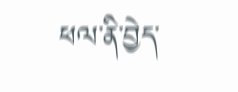ཕལ་ནི་བྱེད་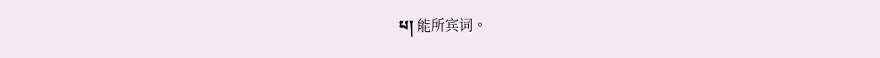པ། 能所宾词。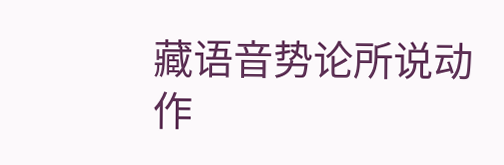藏语音势论所说动作